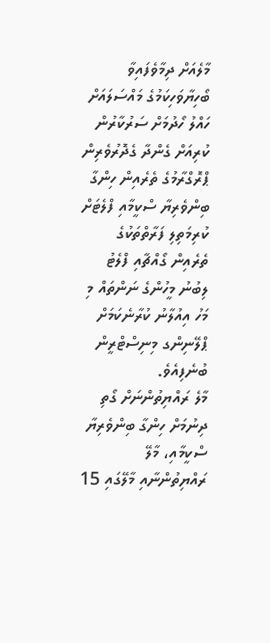މާލެއަށް ދިމާވެފައިވާ ބޯހިޔާވަހިކަމުގެ މައްސަލައަށް ހައްލު ހޯދުމަށް ސަރުކާރުން ކުރިއަށް ގެންދާ ގެދޮރުވެރިން ޕްރޮގްރާމުގެ ތެރެއިން ހިންގާ ބިންވެރިޔާ ސްކީމާއި ފްލެޓަށް ކުރިމަތިލި ފަރާތްތަކުގެ ތެރެއިން ގޯއްޗާއި ފްލެޓު ލިބުނު މީހުންގެ ނަންތައް މި މަހު އިއުލާނު ކުރާނެކަމަށް ޕްލޭނިންގ މިނިސްޓްރީން ބުނެފިއެވެ.
މާލެ ރައްޔިތުންނަށް ގޯތި ދިނުމަށް ހިންގާ ބިންވެރިޔާ ސްކީމާއި، މާލޭ ރައްޔިތުންނާއި މާލޭގައި 15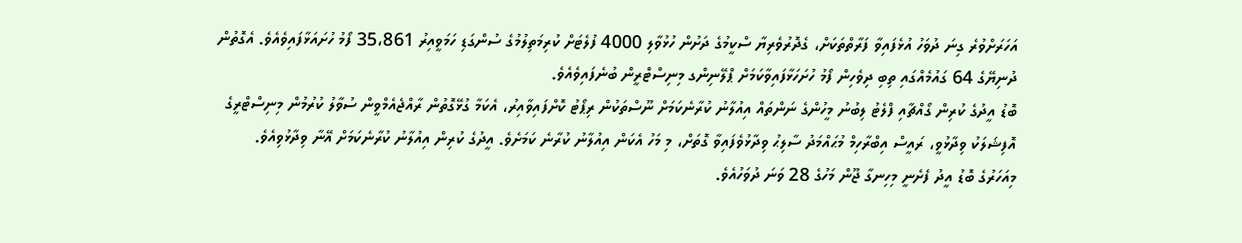އަހަރަށްވުރެ ގިނަ ދުވަހު އުޅެފައިވާ ފަރާތްތަކަށް، ގެދޮރުވެރިޔާ ސްކީމުގެ ދަށުން ހުޅުވާލި 4000 ފުލެޓަށް ކުރިމަތިލުމުގެ ސުންގަޑި ހަމަވީއިރު 35،861 ފޯމު ހުށައަޅާފައިވެއެވެ. އެގޮތުން ދުނިޔޭގެ 64 ގައުމެއްގައި ތިބި ދިވެހިން ފޯމު ހުށަހަޅާފައިވާކަމަށް ޕްލޭނިންގ މިނިސްޓްރީން ބުނެފައިވެއެވެ.
ބޮޑު އީދުގެ ކުރިން ގޯއްޗާއި ފްލެޓު ލިބުނު މީހުންގެ ނަންތައް އިއުލާނު ކުރާނެކަމަށް ނޫސްތަކުން ރިޕޯޓު ކޮށްފައިވާއިރު، އެކަމާ ގުޅޭގޮތުން ރާއްޖެއެމްވީން ސުވާލު ކުރުމުން މިނިސްޓްރީގެ އޮފިޝަލަކު ވިދާޅުވީ، ރައީސް އިބްރާހިމް މުޙައްމަދު ސާލިޙު ވިދާޅުވެފައިވާ ގޮތަށް، މި މަހު އެކަން އިއުލާނު ކުރާނެ ކަމަށެވެ. އީދުގެ ކުރިން އިއުލާނު ކުރާނެކަމަށް އޭނާ ވިދާޅުވިއެވެ.
މިއަހަރުގެ ބޮޑު އީދު ފެށެނީ މިހިނގާ ޖޫން މަހުގެ 28 ވަނަ ދުވަހުއެވެ.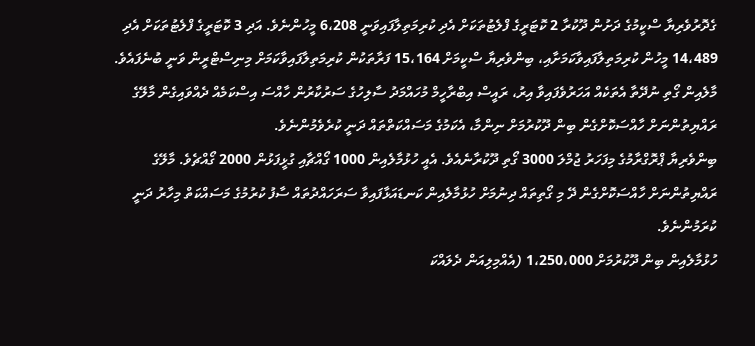ގެދޮރުވެރިޔާ ސްކީމުގެ ދަށުން ދޫކުރާ 2 ކޮޓަރީގެ ފްލެޓުތަކަށް އެދި ކުރިމަތިލާފައިވަނީ 6،208 މީހުންނެވެ. އަދި 3 ކޮޓަރީގެ ފްލެޓުތަކަށް އެދި 14،489 މީހުން ކުރިމަތިލާފައިވާކަމަށާއި، ބިންވެރިޔާ ސްކީމަށް 15،164 ފަރާތަކުން ކުރިމަތިލާފައިވާކަމަށް މިނިސްޓްރީން ވަނީ ބުނެފައެވެ.
މާލެއިން ގޯތި ނުދޭތާ އެތަކެއް އަހަރުވެފައިވާ އިރު، ރައީސް އިބްރާހީމް މުހައްމަދު ސާލިހުގެ ސަރުކާރުން ހާއްސަ އިސްކަމެއް ދެއްވައިގެން މާލޭގެ ރައްޔިތުންނަށް ހާއްސަކޮށްގެން ބިން ދޫކުރުމަށް ނިންމާ، އެކަމުގެ މަސައްކަތްތައް ދަނީ ކުރެވެމުންނެވެ.
ބިންވެރިޔާ ޕްރޮގްރާމުގެ މިފަހަރު ޖުމްލަ 3000 ގޯތި ދޫކުރާނެއެވެ. އެއީ ހުޅުމާލެއިން 1000 ގޯއްޗާއި ގުޅީފަޅުން 2000 ގޯއްޗެވެ. މާލޭގެ ރައްޔިތުންނަށް ހާއްސަކޮށްގެން ދޭ މި ގޯތިތައް ދިނުމަށް ހުޅުމާލެއިން ކަނޑައަޅާފައިވާ ސަރަހައްދުތައް ސާފު ކުރުމުގެ މަސައްކަތް މިހާރު ދަނީ ކުރަމުންނެވެ.
ހުޅުމާލެއިން ބިން ދޫކުރުމަށް 1،250،000 (އެއްމިލިއަން ދެލައްކަ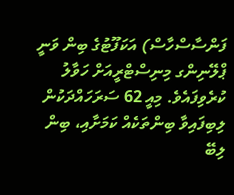ފަންސާސްހާސް) އަކަފޫޓުގެ ބިން ވަނީ ޕްލޭނިންގ މިނިސްޓްރީއަށް ހަވާލު ކުރެވިފައެވެ. މިއީ 62 ސަރަހައްދަކުން ލިބިފައިވާ ބިންތަކެއް ކަމަށާއި، ބިން ލިބޭ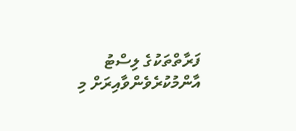ފަރާތްތަކުގެ ލިސްޓު އާންމުކުރެވެންވާއިރަށް މި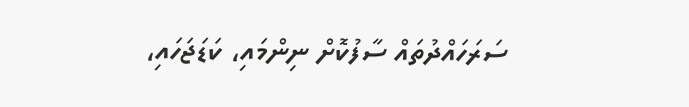ސަރަހައްދުތައް ސާފުކޮށް ނިންމައި، ކަޑަޖަހައި،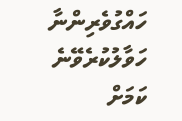ހައްގުވެރިންނާ ހަވާލުކުރެވޭނެ ކަމަށް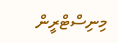މިނިސްޓްރީން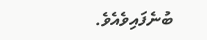ބުނެފައިވެއެވެ.